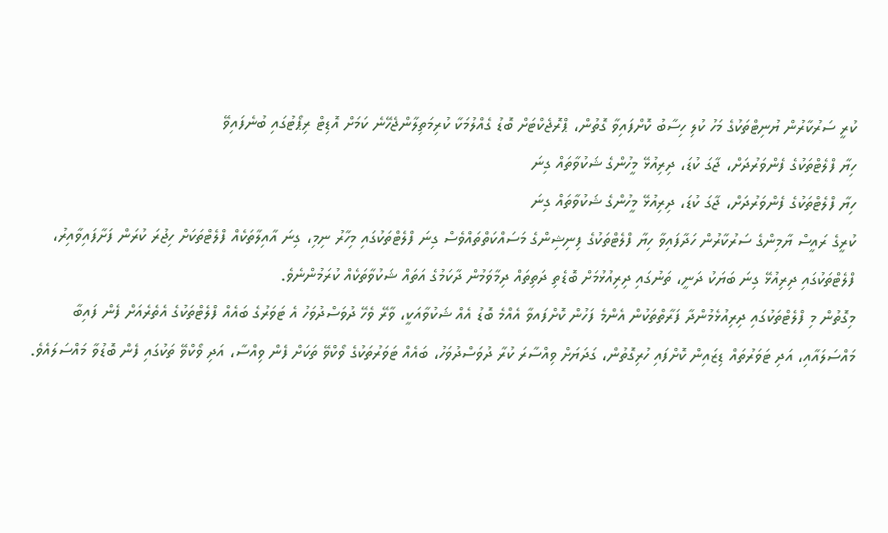ކުރީ ސަރުކާރުން ޔުނިޓްތަކުގެ މަހު ކުލި ހިސާބު ކޮށްފައިވާ ގޮތުން، ޕްރޮޖެކްޓަށް ބޮޑު ގެއްލުމަކާ ކުރިމަތިލާންޖެހޭނެ ކަމަށް އޮޑިޓް ރިޕޯޓުގައި ބުނެފައިވޭ
ހިޔާ ފްލެޓްތަކުގެ ފެންވަރުދަށް، ޖާގަ ކުޑަ، ދިރިއުޅޭ މީހުންގެ ޝަކުވާތައް ގިނަ
ހިޔާ ފްލެޓްތަކުގެ ފެންވަރުދަށް، ޖާގަ ކުޑަ، ދިރިއުޅޭ މީހުންގެ ޝަކުވާތައް ގިނަ
ކުރީގެ ރައީސް ޔާމިންގެ ސަރުކާރުން ހަދާފައިވާ ހިޔާ ފްލެޓްތަކުގެ ފިނިޝިންގެ މަސައްކަތްތައްވެސް ގިނަ ފްލެޓްތަކުގައި މިހާރު ނިމި، ގިނަ އާއިލާތަކެއް ފްލެޓްތަކަށް ހިޖުރަ ކުރަން ފަށާފައިވާއިރު، ފްލެޓްތަކުގައި ދިރިއުޅޭ ގިނަ ބަޔަކު ދަނީ، ތަނުގައި ދިރިއުޅުމަށް ބޮޑެތި ދަތިތައް ދިމާވަމުން ދާކަމުގެ އަތައް ޝަކުވާތަކެއް ކުރަމުންނެވެ.
މިގޮތުން މި ފްލެޓްތަކުގައި ދިރިއުޅެމުންދާ ފަރާތްތަކުން އެންމެ ފަހުން ކޮށްފައވާ އެއްމެ ބޮޑު އެއް ޝަކުވާއަކީ، ވާރޭ ވެހޭ ދުވަސްދުވަހު އެ ޓަވަރުގެ ބައެއް ފްލެޓްތަކުގެ އެތެރެއަށް ފެން ފައިބާ މައްސަލައާއި، އަދި ޓަވަރުތައް ޑިޒައިން ކޮށްފައި ހުރިގޮތުން، ގަދަޔަށް ވިއްސާރަ ކުރާ ދުވަސްދުވަހު، ބައެއް ޓަވަރުތަކުގެ ވޯކްވޭ ތަކަށް ފެން ވިއްސާ، އަދި ވޯކްވޭ ތަކުގައި ފެން ބޮޑުވާ މައްސަލައެވެ.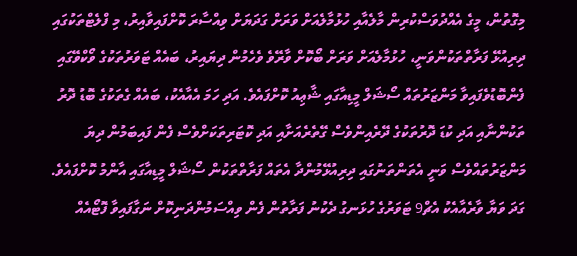މިގޮތުން، މީގެ އެއްދުވަސްކުރިން މާލެއާއި ހުޅުމާލެއަށް ވަރަށް ގަދަޔަށް ވިއްސާރަ ކޮށްފައިވާއިރު، މި ފްލެޓްތަކުގައި ދިރިއުޅޭ ފަރާތްތަކުންވަނީ، ހުޅުމާލެއަށް ވަރަށް ބޯކޮށް ވާރޭވެ ވެހެމުން ދިޔައިރު، ބައެއް ޓަވަރުތަކުގެ ވޯކްވޭގައި ފެންބޮޑުވެފައިވާ މަންޒަރުތައް ސޯޝަލް މީޑިއާގައި ޝާޢިއު ކޮށްފައެވެ. އަދި ހަމަ އެއާއެކު، ބައެއް ގެތަކުގެ ބޮޑު ދޮރު ތަކުންނާއި އަދި ކުޑަ ދޮރުތަކުގެ ދޭރެއިންވެސް ގޭތެރެއަށާއި އަދި ކޮޓަރިތަކަށްވެސް ފެން ފައިބަމުން ދިޔަ މަންޒަރުތައްވެސް ވަނީ އެތަންތަނުގައި ދިރިއުޅޭމުންދާ އެތައް ފަރާތްތަކުން ސޯޝަލް މީޑިއާގައި އާންމު ކޮށްފައެވެ.
ގަދަ ވަޔާ ވާރެއާއެކު އެޗް9 ޓަވަރުގެ ހުޅަނގު ދެކުނު ފަރާތުން ފެން ވިއްސަމުންދަނިކޮށް ނަގާފައިވާ ފޮޓޯއެއް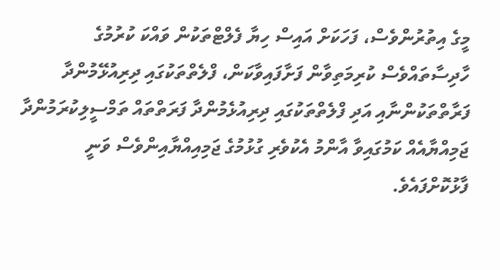މީގެ އިތުރުންވެސް، ފަހަކަށް އައިސް ހިޔާ ފެލްޓްތަކުން ވައްކަ ކުރުމުގެ ހާދިސާތައްވެސް ކުރިމަތިވާން ފަށާފައިވާކަން، ފްލެތްތަކުގައި ދިރިއުޅޭމުންދާ ފަރާތްތަކުންނާއި އަދި ފްލެތްތަކުގައި ދިރިއުޅެމުންދާ ފަރަތްތައް ތަމްސީލިކުރަމުންދާ ޖަމިއްޔާއެއް ކަމުގައިވާ އާންމު އެކުވެރި ގުޅުމުގެ ޖަމިއިއްޔާއިންވެސް ވަނީ ފާޅުކޮށްފައެވެ.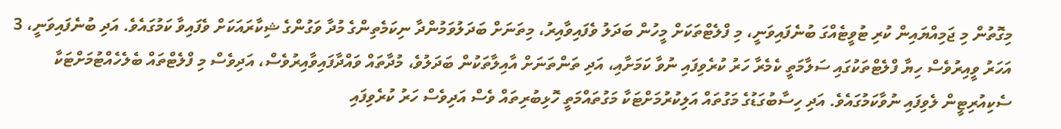މިގޮތުން މި ޖަމިއްޔައިން ކުރި ޓުވީޓެއްގަ ބުނެފައިވަނީ، މި ފްލެޓްތަކަށް މީހުން ބަދަލު ވެފައިވާއިރު، މިތަނަށް ބަދަލުވަމުންދާ ނިކަމެތިންގެ މުދާ ވަގުންގެ ޝިކާރައަކަށް ވެފައިވާ ކަމުގައެވެ. އަދި ބުނެފައިވަނީ، 3 އަހަރު ވީއިރުވެސް ހިޔާ ފްލެޓްތަކުގައި ސަލާމަތީ ކެމެރާ ހަރު ކުރެވިފައި ނުވާ ކަމަށާއި، އަދި ތަންތަނަށް އާއިލާތަކުން ބަދަލުވެ، މުދާތައް ވައްދާފައިވާއިރުވެސް، އަދިވެސް މި ފްލެޓްތައް ބެލެހެއްޓުމަށްޓަކާ ސެކިއުރިޓީން ލެވިފައި ނުވާކަމުގައެވެ. އަދި ހިސާބުގަޑުގެ މަގުތައް އަލިކުރުމަށްޓަކާ މަގުތައްމަތީ ހޮޅިބުރިތައް ވެސް އަދިވެސް ހަރު ކުރެވިފައި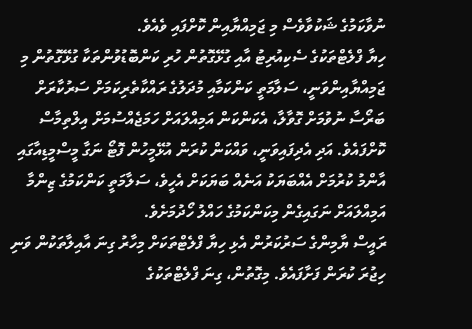ނުވާކަމުގެ ޝަކުވާވެސް މި ޖަމިއްޔާއިން ކޮށްފައި ވެއެވެ.
ހިޔާ ފްލެޓްތަކުގެ ސެކިއުރިޓު އާއި ގުޅޭގޮތުން ހުރި ކަންބޮޑުވުންތަކާ ގުޅޭގޮތުން މި ޖަމިއްޔާއިންވަނީ، ސަލާމަތީ ކަންކަމާއި މުދަލުގެ ރައްކާތެރިކަމަށް ސަރުކާރަށް ބަރޯސާ ނުވުމަށް ގޮވާލާ، އެކަންކަން އަމިއްލައަށް ހަމަޖެއްސުމަށް އިލްތިމާސް ކޮށްފައެވެ. އަދި އެދިފައިވަނީ، ވައްކަން ކުރަން އުޅޭމީހުން ފޮޓޯ ނަގާ މީސްމީޑިއާގައި އާންމު ކުރުމަށް އެއްބަޔަކު އަނެއް ބަޔަކަށް އެހީވެ، ސަލާމަތީ ކަންކަމުގެ ޒިންމާ އަމިއްލައަށް ނަގައިގެން މިކަންކަމުގެ ހައްލު ހޯދުމަށެވެ.
ރައީސް ޔާމިންގެ ސަރުކަރުން އެޅި ހިޔާ ފްލެޓްތަކަށް މިހާރު ގިނަ އާއިލާތަކުން ވަނި ހިޖުރަ ކުރަން ފަށާފައެވެ. މިގޮތުން، ގިނަ ފްލެޓްތަކުގެ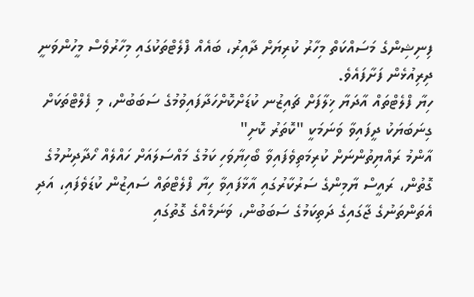ފިނިޝިންގެ މަސައްކަތް މިހާރު ކުރިޔަށް ދާއިރު، ބައެއް ފްލެޓްތަކުގައި މިހާރުވެސް މީހުންވަނީ ދިރިއުޅެން ފަށާފައެވެ.
ހިޔާ ފްލެޓްތައް އާދަޔާ ޚިލާފަށް ޗައިޒުނ ކުޑަށްކޮށްހަދާފައިވުމުގެ ސަބަބުން، މި ފެލްޓްތަކަށް ގިނަބަޔަކު ދީފައިވާ ވަނަމަކީ "ކޮތަރު ކޮށި"
އާންމު ރައްޔިތުންނަށް ކުރިމަތިވެފައިވާ ބޯހިޔާވަހި ކަމުގެ މައްސަލައަށް ހައްލެއް ހޯދާދިނުމުގެ ގޮތުން، ރައީސް ޔާމިންގެ ސަރުކާރުގައި އާޅާފައިވާ ހިޔާ ފްލެޓްތައް ސައިޒުން ކުޑަވެފައި، އަދި އެތަންތަނުގެ ޖާގައިގެ ދަތިކަމުގެ ސަބަބުން، ވަނަމެއްގެ ގޮތުގައި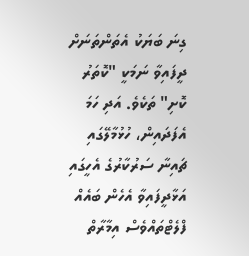ގިނަ ބަޔަކު އެތަންތަނަށް ދީފައިވާ ނަމަކީ "ކޮތަރު ކޮށި" ތަކެވެ. އަދި ހަމަ އެފަދައިން، ހުޅުމާލޭގައި ޗައިނާ ސަރުކާރުގެ އެހީގައި އަޅާދީފައިވާ އެހެން ބައެއް ފްލެޓްތައްވެސް އިމާރާތް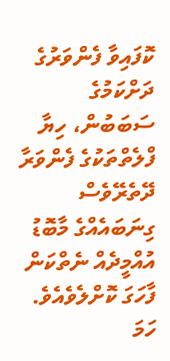ކޮފައިވާ ފެންވަރުގެ ދަށްކަމުގެ ސަބަބުން، ހިޔާ ފްލެތްތަކުގެ ފެންވަރާ ދޭތެރޭވެސް ގިނަބައެއްގެ މާބޮޑު އުއްމީދެއް ނެތްކަން ފާހަގަ ކޮށްލެވެއެވެ.
ހަމަ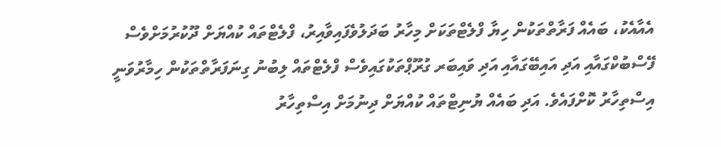އެއާއެކު، ބައެއް ފަރާތްތަކުން ހިޔާ ފްލެޓްތަކަށް މިހާރު ބަދަލުވެފައިވާއިރު، ފްލެޓްތައް ކުއްޔަށް ދޫކުރުމަށްވެސް ފޭސްބުކްގައާއި އަދި އައިބޭގައާއި އަދި ވައިބަރ ގުރޫޕްތަކުގައިވެސް ފްލެޓްތައް ލިބުނު ގިނަފަރާތްތަކުން ހިމާރުވަނީ އިސްތިހާރު ކޮށްފައެވެ. އަދި ބައެއް ޔުނިޓްތައް ކުއްޔަށް ދިނުމަށް އިސްތިހާރު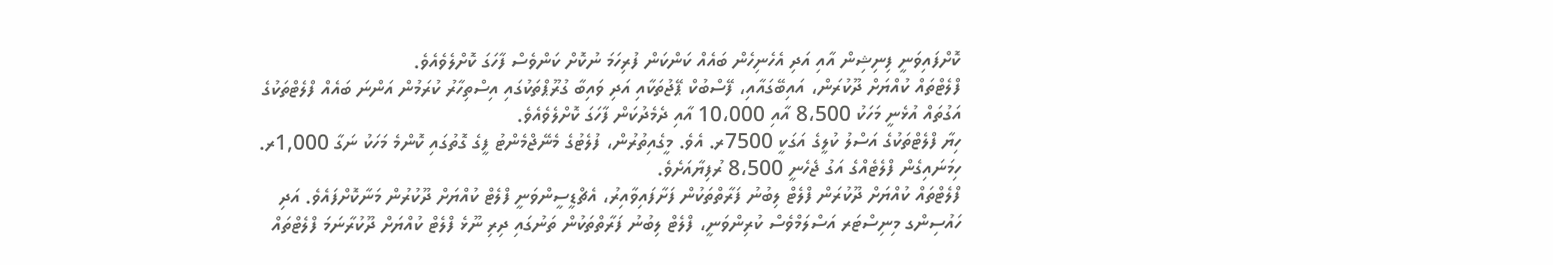ކޮށްފައިވަނީ ފިނިޝިން އާއި އަދި އެހެނިހެން ބައެއް ކަންކަން ފުރިހަމަ ނުކޮށް ކަންވެސް ފާހަގަ ކޮށްލެވެއެވެ.
ފްލެޓްތައް ކުއްޔަށް ދޫކުރަން، އައިބޭގައާއި، ފޭސްބުކް ޕޭޖުތަކާއި އަދި ވައިބާ ގުރޫޕްތަކުގައި އިސްތިހާރު ކުރަމުން އަންނަ ބައެއް ފްލެޓްތަކުގެ އަގުތައް އުޅެނީ މަހަކު 8،500 އާއި 10،000 އާއި ދެމެދުކަން ފާހަގަ ކޮށްލެވެއެވެ.
ހިޔާ ފްލެޓްތަކުގެ އަސްލު ކުލީގެ އަގަކީ 7500ރ. އެވެ. މީގެއިތުރުން، ފުލެޓުގެ މެނޭޖްމެންޓު ފީގެ ގޮތުގައި ކޮންމެ މަހަކު ނަގާ 1,000ރ. ހިމަނައިގެން ފްލެޓެއްގެ އަގު ޖެހެނީ 8،500 ރުފިޔާއަށެވެ.
ފްލެޓްތައް ކުއްޔަށް ދޫކުރަން ފްލެޓް ލިބުނު ފަރާތްތަކުން ފަށާފައިވާއިރު، އެޗްޑީސީންވަނީ ފްލެޓް ކުއްޔަށް ދޫކުރުން މަނާކޮށްފައެވެ. އަދި ހައުސިންގ މިނިސްޓަރ އަސްލަމްވެސް ކުރިންވަނީ، ފްލެޓް ލިބުނު ފަރާތްތަކުން ތަނުގައި ދިރި ނޫޅެ ފްލެޓް ކުއްޔަށް ދޫކުރާނަމަ ފްލެޓްތައް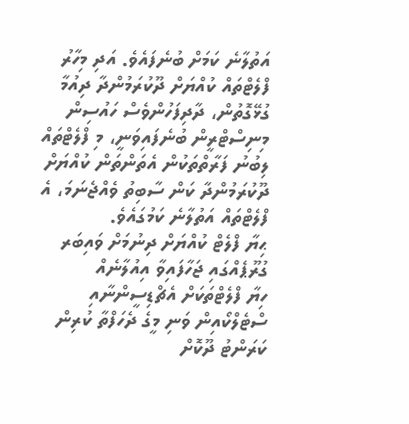އަތުލާނެ ކަމަށް ބުނެފައެވެ. އަދި މިހާރު ފްލެޓްތައް ކުއްޔަށް ދޫކުރަމުންދާ ދިއުމާ ގުޅޭގޮތުން، ދާދިފަހުންވެސް ހައުސިން މިނިސްޓްރީން ބުނެފައިވަނީ، މި ފްލެޓްތައް ލިބުނު ފަރާތްތަކުން އެތަންތަން ކުއްޔަށް ދޫކުރަމުންދާ ކަން ސާބިތު ވެއްޖެނަމަ، އެ ފްލެޓްތައް އަތުލާނެ ކަމުގައެވެ.
ޙިޔާ ފްލެޓް ކުއްޔަށް ދިނުމަށް ވައިބަރ ގުރޫޕެއްގައި ޖަހާފައިވާ އިއުލާނެއް
ހިޔާ ފްލެޓްތަކަށް އެޗްޑިސީންނާއި ސްޓެލްކޯއިން ވަނި މީގެ ދެހަފްތާ ކުރިން ކަރަންޓު ދޫކޮށް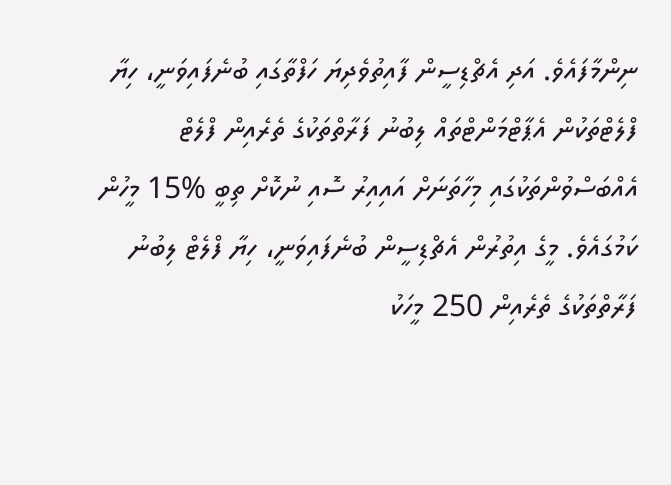ނިންމާފައެވެ. އަދި އެޗްޑިސީން ފާއިތުވެދިޔަ ހަފްތާގައި ބުނެފައިވަނީ، ހިޔާ ފްލެޓްތަކުން އެޕާޓްމަންޓްތައް ލިބުނު ފަރާތްތަކުގެ ތެރެއިން ފްލެޓް އެއްބަސްވުންތަކުގައި މިހާތަނަށް އައިއިރު ސޮއި ނުކޮށް ތިބީ %15 މީހުން ކަމުގައެވެ. މީގެ އިތުރުން އެޗްޑިސީން ބުނެފައިވަނީ، ހިޔާ ފްލެޓް ލިބުނު ފަރާތްތަކުގެ ތެރެއިން 250 މީހަކު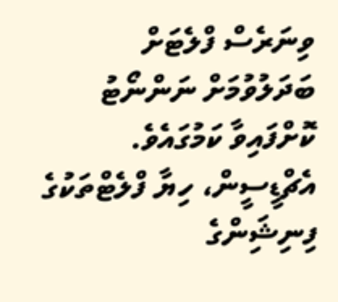ވިނަރެސް ފްލެޓަށް ބަދަލުވުމަށް ނަންނޯޓު ކޮށްފައިވާ ކަމުގައެވެ.
އެޗްޑީސީން، ހިޔާ ފްލެޓްތަކުގެ ފިނިޝިަންގެ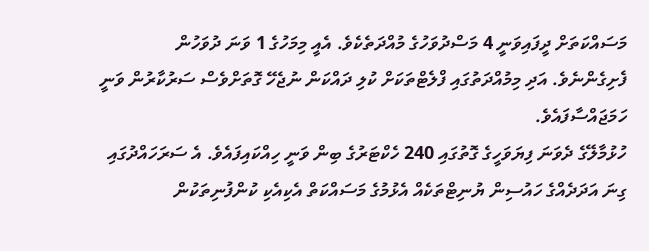މަސައްކަތަށް ދީފައިވަނީ 4 މަސްދުވަހުގެ މުއްދަތެކެވެ. އެއީ މިމަހުގެ 1 ވަނަ ދުވަހުން ފެށިގެންނެވެ. އަދި މިމުއްދަތުގައި ފްލެޓްތަކަށް ކުލި ދައްކަން ނުޖެހޭ ގޮތަށްވެސް ސަރުކާރުން ވަނީ ހަމަޖައްސާފައެވެ.
ހުޅުމާލޭގެ ދެވަނަ ފިޔަވަހީގެ ގޮތުގައި 240 ހެކްޓަރުގެ ބިން ވަނީ ހިއްކައިފައެވެ. އެ ސަރަހައްދުގައި ގިނަ އަދަދެއްގެ ހައުސިން ޔުނިޓްތަކެއް އެޅުމުގެ މަސައްކަތް އެކިއެކި ކުންފުނިތަކުން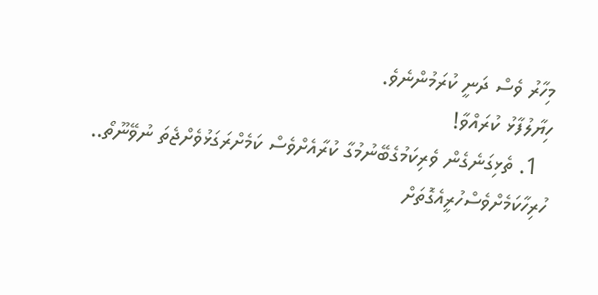މިހާރު ވެސް ދަނީ ކުރަމުންނެވެ.
ހިޔާލުފާޅު ކުރައްވާ!
  1. ތެޅިގަނެގެން ވެރިކަމުގެބޭނުމުގާ ކުރާއެށްވެސް ކަމެށްރަގަޅުވެށްޖެތަ ނުވޭނޫތޯ.. ހުރިހާކަމެށްވެސްހުރީއެގޮތަށް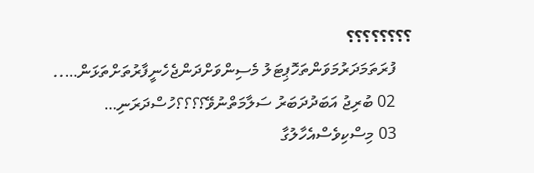؟؟؟؟؟؟؟؟
    ފުރަތަމަދަރުމަވަންތަހޮޕިޓަލު މެސިންވަށްދަންޖެހެނީފާރުތަށްތަޅަން…..
    02 ބުރިޖު އަބަދުދަބަރު ސަލާމަތްނުވޭ؟؟؟؟ހުސްދަރަނި…
    03 މިސްކިވެސްއެހާލުގާ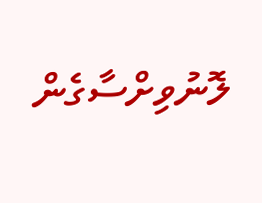ލޮނުވިށްސާގެން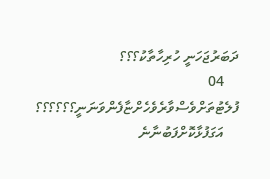ދަބަރުޖަހަނީ ހުރިހާތާކު؟؟؟
    04 ފުލެޓުތަށްވެސްވާރެވެހެށްޏާފެންވަނަނީ؟؟؟؟؟؟
    އަގަފުޅާކޮށްފަބުނާނެ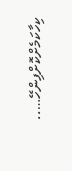ކިހާކަމެށްކޮށްފިންހޭ…..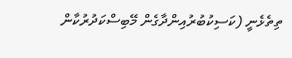ތިތެޅެނީ (ކަސިކުބުރުއިންދާގެން މޭބިސްކަދުރުކާން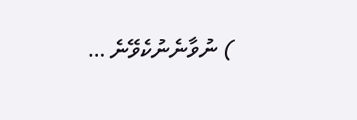) ނުވާނެނުކެވޭނެ …